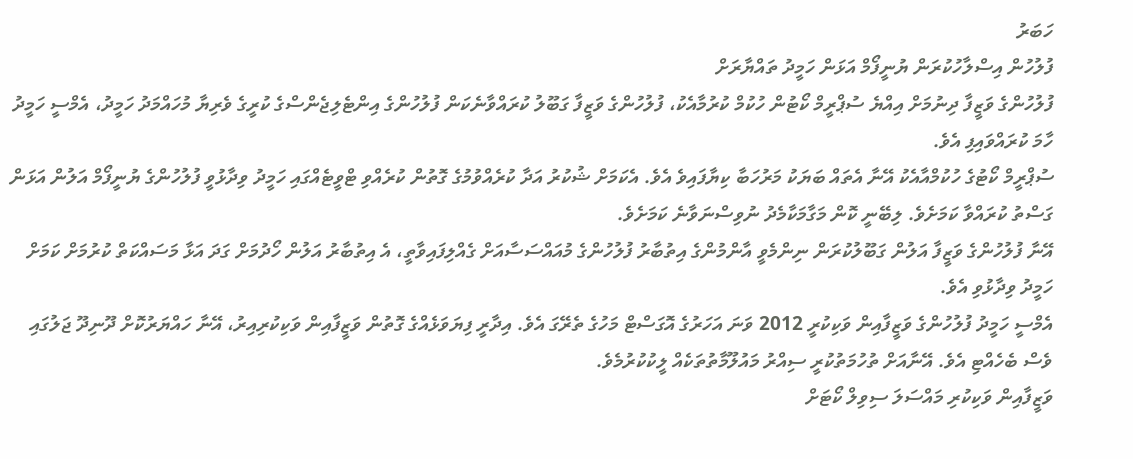ހަބަރު
ފުލުހުން އިސްލާހުކުރަން ޔުނީފޯމް އަޅަން ހަމީދު ތައްޔާރަށް
ފުލުހުންގެ ވަޒީފާ ދިނުމަށް އިއްޔެ ސުޕްރީމް ކޯޓުން ހުކުމް ކުރުމާއެކު، ފުލުހުންގެ ވަޒީފާ ގަބޫލު ކުރައްވާނެކަން ފުލުހުންގެ އިންޓެލިޖެންސްގެ ކުރީގެ ވެރިޔާ މުހައްމަދު ހަމީދު، އެމްސީ ހަމީދު ހާމަ ކުރައްވައިފި އެވެ.
ސުޕްރީމް ކޯޓުގެ ހުކުމްއާއެކު އޭނާ އެތައް ބަޔަކު މަރުހަބާ ކިޔާފައިވެ އެވެ. އެކަމަށް ޝުކުރު އަދާ ކުރެއްވުމުގެ ގޮތުން ކުރެއްވި ޓްވީޓެއްގައި ހަމީދު ވިދާޅުވީ ފުލުހުންގެ ޔުނީފޯމް އަލުން އަޅަން ގަސްތު ކުރައްވާ ކަމަށެވެ. ލިބޭނީ ކޮން މަގާމަކާމެދު ނުވިސްނަވާނެ ކަމަށެވެ.
އޭނާ ފުލުހުންގެ ވަޒީފާ އަލުން ގަބޫލުކުރަން ނިންމެވީ އާންމުންގެ އިތުބާރު ފުލުހުންގެ މުއައްސަސާއަށް ގެއްލިފައިވާތީ، އެ އިތުބާރު އަލުން ހޯދުމަށް ގަދަ އަޅާ މަސައްކަތް ކުރުމަށް ކަމަށް ހަމީދު ވިދާޅުވި އެވެ.
އެމްސީ ހަމީދު ފުލުހުންގެ ވަޒީފާއިން ވަކިކުރީ 2012 ވަނަ އަހަރުގެ އޮގަސްޓް މަހުގެ ތެރޭގަ އެވެ. އިދާރީ ފިޔަވަޅެއްގެ ގޮތުން ވަޒީފާއިން ވަކިކުރިއިރު، އޭނާ ހައްޔަރުކޮށް ދޫނިދޫ ޖަލުގައި ވެސް ބެހެއްޓި އެވެ. އޭނާއަށް ތުހުމަތުކުރީ ސިއްރު މައުލޫމާތުތަކެއް ލީކުކުރުމެވެ.
ވަޒީފާއިން ވަކިކުރި މައްސަލަ ސިވިލް ކޯޓަށް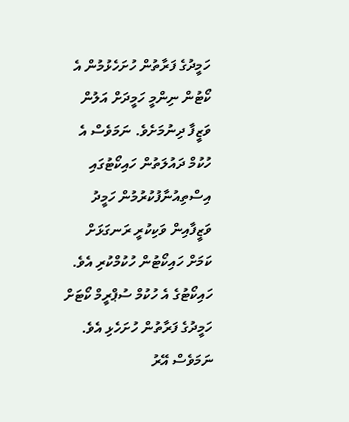ހަމީދުގެ ފަރާތުން ހުށަހެޅުމުން އެ ކޯޓުން ނިންމީ ހަމީދަށް އަލުން ވަޒީފާ ދިނުމަށެވެ. ނަމަވެސް އެ ހުކުމް ދައުލަތުން ހައިކޯޓުގައި އިސްތިއުނާފުކުރުމުން ހަމީދު ވަޒީފާއިން ވަކިކުރީ ރަނގަޅަށް ކަމަށް ހައިކޯޓުން ހުކުމްކުރި އެވެ. ހައިކޯޓުގެ އެ ހުކުމް ސުޕްރީމް ކޯޓަށް ހަމީދުގެ ފަރާތުން ހުށަހެޅި އެވެ. ނަމަވެސް އޭރު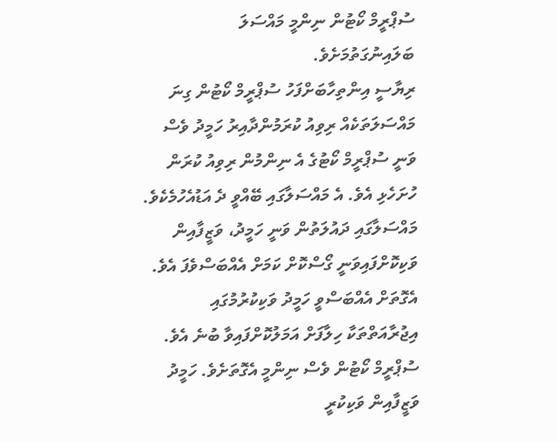ސުޕްރީމް ކޯޓުން ނިންމީ މައްސަލަ ބަލައިނުގަތުމަށެވެ.
ރިޔާސީ އިންތިހާބަށްފަހު ސުޕްރީމް ކޯޓުން ގިނަ މައްސަލަތަކެއް ރިވިއު ކުރަމުންދާއިރު ހަމީދު ވެސް ވަނީ ސުޕްރީމް ކޯޓުގެ އެ ނިންމުން ރިވިއު ކުރަން ހުށަހެޅި އެވެ. އެ މައްސަލާގައި ބޭއްވީ ދެ އަޑުއެހުމެކެވެ.
މައްސަލާގައި ދައުލަތުން ވަނީ ހަމީދު، ވަޒީފާއިން ވަކިކޮށްފައިވަނީ ގޯސްކޮށް ކަމަށް އެއްބަސްވެފަ އެވެ. އެގޮތަށް އެއްބަސްވީ ހަމީދު ވަކިކުރުމުގައި އިޖުރާއަތްތަކާ ހިލާފަށް އަމަލުކޮށްފައިވާ ބުނެ އެވެ. ސުޕްރީމް ކޯޓުން ވެސް ނިންމީ އެގޮތަށެވެ. ހަމީދު ވަޒީފާއިން ވަކިކުރީ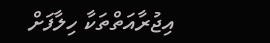އިޖުރާއަތްތަކާ ހިލާފަށް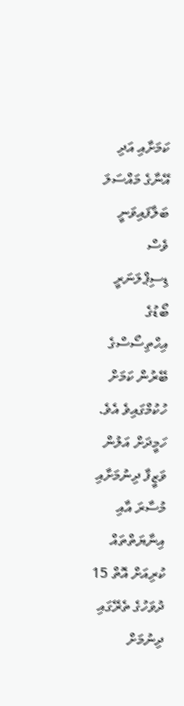ކަމަށާއި އަދި އޭނާގެ މައްސަލަ ބަލާފައިވަނީ ވެސް ޑިސިޕްލަނަރީ ބޯޑުގެ އިހްތިސޯސްގެ ބޭރުން ކަމަށް ހުކުމްގައިވެ އެވެ.
ހަމީދަށް އަލުން ވަޒީފާ ދިނުމަށާއި މުސާރަ އާއި އިނާޔަތްތައް ކުރިއަށް އޮތް 15 ދުވަހުގެ ތެރޭގައި ދިނުމަށް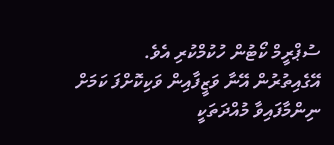ސުޕްރީމް ކޯޓުން ހުކުމްކުރި އެވެ.
އޭގެއިތުރުން އޭނާ ވަޒީފާއިން ވަކިކޮށްފަ ކަމަށް ނިންމާފައިވާ މުއްދަތަކީ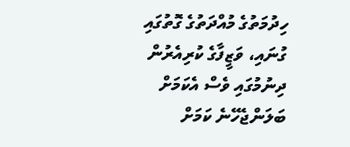ހިދުމަތުގެ މުއްދަތުގެ ގޮތުގައި ގުނައި، ވަޒީފާގެ ކުރިއެރުން ދިނުމުގައި ވެސް އެކަމަށް ބަލަންޖެހޭނެ ކަމަށް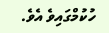ހުކުމްގައިވެ އެވެ.